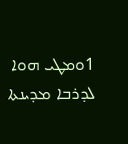1ܘܡܛܝ ܗܘܐ ܠܕܪܒܐ ܡܕܝܢܬܐ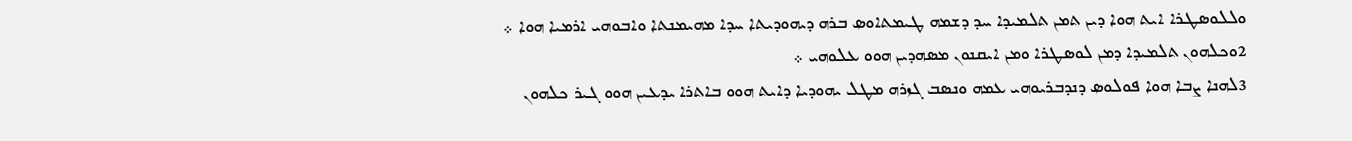ܘܠܠܘܤܛܪܐ ܐܝܬ ܗܘܐ ܕܝܢ ܬܡܢ ܬܠܡܝܕܐ ܚܕ ܕܫܡܗ ܛܝܡܬܐܘܤ ܒܪܗ ܕܝܗܘܕܝܬܐ ܚܕܐ ܡܗܝܡܢܬܐ ܘܐܒܘܗܝ ܐܪܡܝܐ ܗܘܐ ܀
2ܘܟܠܗܘܢ ܬܠܡܝܕܐ ܕܡܢ ܠܘܤܛܪܐ ܘܡܢ ܐܝܩܢܘܢ ܡܤܗܕܝܢ ܗܘܘ ܥܠܘܗܝ ܀
3ܠܗܢܐ ܨܒܐ ܗܘܐ ܦܘܠܘܤ ܕܢܕܒܪܝܘܗܝ ܥܡܗ ܘܢܤܒ ܓܙܪܗ ܡܛܠ ܝܗܘܕܝܐ ܕܐܝܬ ܗܘܘ ܒܐܬܪܐ ܝܕܥܝܢ ܗܘܘ ܓܝܪ ܟܠܗܘܢ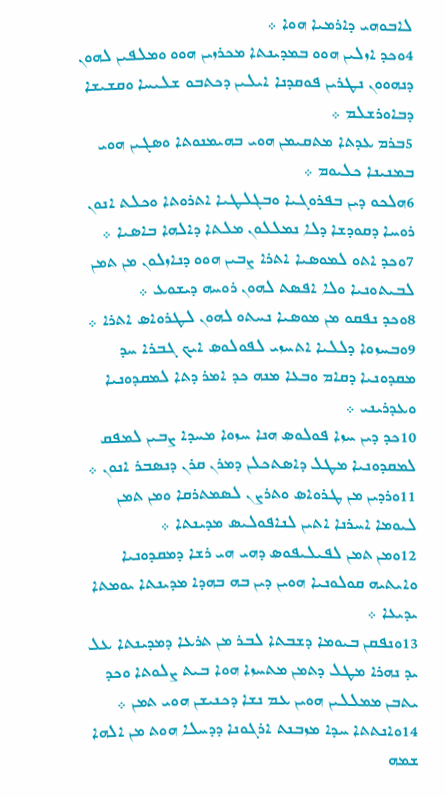ܠܐܒܘܗܝ ܕܐܪܡܝܐ ܗܘܐ ܀
4ܘܟܕ ܐܙܠܝܢ ܗܘܘ ܒܡܕܝܢܬܐ ܡܟܪܙܝܢ ܗܘܘ ܘܡܠܦܝܢ ܠܗܘܢ ܕܢܗܘܘܢ ܢܛܪܝܢ ܦܘܩܕܢܐ ܐܝܠܝܢ ܕܟܬܒܘ ܫܠܝܚܐ ܘܩܫܝܫܐ ܕܒܐܘܪܫܠܡ ܀
5ܒܪܡ ܥܕܬܐ ܡܬܩܝܡܢ ܗܘܝ ܒܗܝܡܢܘܬܐ ܘܤܓܝܢ ܗܘܝ ܒܡܢܝܢܐ ܟܠܝܘܡ ܀
6ܗܠܟܘ ܕܝܢ ܒܦܪܘܓܝܐ ܘܒܓܠܛܝܐ ܐܬܪܘܬܐ ܘܟܠܬ ܐܢܘܢ ܪܘܚܐ ܕܩܘܕܫܐ ܕܠܐ ܢܡܠܠܘܢ ܡܠܬܐ ܕܐܠܗܐ ܒܐܤܝܐ ܀
7ܘܟܕ ܐܬܘ ܠܡܘܤܝܐ ܐܬܪܐ ܨܒܝܢ ܗܘܘ ܕܢܐܙܠܘܢ ܡܢ ܬܡܢ ܠܒܝܬܘܢܝܐ ܘܠܐ ܐܦܤܬ ܠܗܘܢ ܪܘܚܗ ܕܝܫܘܥ ܀
8ܘܟܕ ܢܦܩܘ ܡܢ ܡܘܤܝܐ ܢܚܬܘ ܠܗܘܢ ܠܛܪܘܐܤ ܐܬܪܐ ܀
9ܘܒܚܙܘܐ ܕܠܠܝܐ ܐܬܚܙܝ ܠܦܘܠܘܤ ܐܝܟ ܓܒܪܐ ܚܕ ܡܩܕܘܢܝܐ ܕܩܐܡ ܘܒܥܐ ܡܢܗ ܟܕ ܐܡܪ ܕܬܐ ܠܡܩܕܘܢܝܐ ܘܥܕܪܝܢܝ ܀
10ܟܕ ܕܝܢ ܚܙܐ ܦܘܠܘܤ ܗܢܐ ܚܙܘܐ ܡܚܕܐ ܨܒܝܢ ܠܡܦܩ ܠܡܩܕܘܢܝܐ ܡܛܠ ܕܐܤܬܟܠܢ ܕܡܪܢ ܩܪܢ ܕܢܤܒܪ ܐܢܘܢ ܀
11ܘܪܕܝܢ ܡܢ ܛܪܘܐܤ ܘܬܪܨܢ ܠܤܡܬܪܩܐ ܘܡܢ ܬܡܢ ܠܝܘܡܐ ܐܚܪܢܐ ܐܬܝܢ ܠܢܐܦܘܠܝܤ ܡܕܝܢܬܐ ܀
12ܘܡܢ ܬܡܢ ܠܦܝܠܝܦܘܤ ܕܗܝ ܗܝ ܪܫܐ ܕܡܩܕܘܢܝܐ ܘܐܝܬܝܗ ܩܘܠܘܢܝܐ ܗܘܝܢ ܕܝܢ ܒܗ ܒܗܕܐ ܡܕܝܢܬܐ ܝܘܡܬܐ ܝܕܝܥܐ ܀
13ܘܢܦܩܢ ܒܝܘܡܐ ܕܫܒܬܐ ܠܒܪ ܡܢ ܬܪܥܐ ܕܡܕܝܢܬܐ ܥܠ ܝܕ ܢܗܪܐ ܡܛܠ ܕܬܡܢ ܡܬܚܙܐ ܗܘܐ ܒܝܬ ܨܠܘܬܐ ܘܟܕ ܝܬܒܢ ܡܡܠܠܝܢ ܗܘܝܢ ܥܡ ܢܫܐ ܕܟܢܝܫܢ ܗܘܝ ܬܡܢ ܀
14ܘܐܢܬܬܐ ܚܕܐ ܡܙܒܢܬ ܐܪܓܘܢܐ ܕܕܚܠܐ ܗܘܬ ܡܢ ܐܠܗܐ ܫܡܗ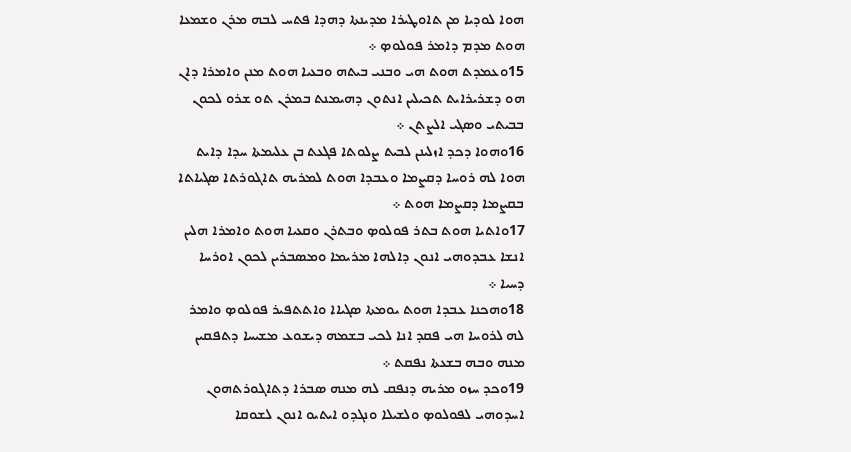ܗܘܐ ܠܘܕܝܐ ܡܢ ܬܐܘܛܝܪܐ ܡܕܝܢܬܐ ܕܗܕܐ ܦܬܚ ܠܒܗ ܡܪܢ ܘܫܡܥܐ ܗܘܬ ܡܕܡ ܕܐܡܪ ܦܘܠܘܤ ܀
15ܘܥܡܕܬ ܗܘܬ ܗܝ ܘܒܢܝ ܒܝܬܗ ܘܒܥܝܐ ܗܘܬ ܡܢܢ ܘܐܡܪܐ ܕܐܢ ܗܘ ܕܫܪܝܪܐܝܬ ܬܟܝܠܝܢ ܐܢܬܘܢ ܕܗܝܡܢܬ ܒܡܪܢ ܬܘ ܫܪܘ ܠܟܘܢ ܒܒܝܬܝ ܘܤܓܝ ܐܠܨܬܢ ܀
16ܘܗܘܐ ܕܟܕ ܐܙܠܝܢܢ ܠܒܝܬ ܨܠܘܬܐ ܦܓܥܬ ܒܢ ܥܠܝܡܬܐ ܚܕܐ ܕܐܝܬ ܗܘܐ ܠܗ ܪܘܚܐ ܕܩܨܡܐ ܘܥܒܕܐ ܗܘܬ ܠܡܪܝܗ ܬܐܓܘܪܬܐ ܤܓܝܐܬܐ ܒܩܨܡܐ ܕܩܨܡܐ ܗܘܬ ܀
17ܘܐܬܝܐ ܗܘܬ ܒܬܪ ܦܘܠܘܤ ܘܒܬܪܢ ܘܩܥܝܐ ܗܘܬ ܘܐܡܪܐ ܗܠܝܢ ܐܢܫܐ ܥܒܕܘܗܝ ܐܢܘܢ ܕܐܠܗܐ ܡܪܝܡܐ ܘܡܤܒܪܝܢ ܠܟܘܢ ܐܘܪܚܐ ܕܚܝܐ ܀
18ܘܗܟܢܐ ܥܒܕܐ ܗܘܬ ܝܘܡܬܐ ܤܓܝܐܐ ܘܐܬܬܦܝܪ ܦܘܠܘܤ ܘܐܡܪ ܠܗ ܠܪܘܚܐ ܗܝ ܦܩܕ ܐܢܐ ܠܟܝ ܒܫܡܗ ܕܝܫܘܥ ܡܫܝܚܐ ܕܬܦܩܝܢ ܡܢܗ ܘܒܗ ܒܫܥܬܐ ܢܦܩܬ ܀
19ܘܟܕ ܚܙܘ ܡܪܝܗ ܕܢܦܩ ܠܗ ܡܢܗ ܤܒܪܐ ܕܬܐܓܘܪܬܗܘܢ ܐܚܕܘܗܝ ܠܦܘܠܘܤ ܘܠܫܝܠܐ ܘܢܓܕܘ ܐܝܬܝܘ ܐܢܘܢ ܠܫܘܩܐ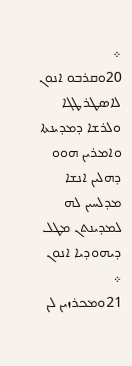܀
20ܘܩܪܒܘ ܐܢܘܢ ܠܐܤܛܪܛܓܐ ܘܠܪܫܐ ܕܡܕܝܢܬܐ ܘܐܡܪܝܢ ܗܘܘ ܕܗܠܝܢ ܐܢܫܐ ܡܕܠܚܝܢ ܠܗ ܠܡܕܝܢܬܢ ܡܛܠ ܕܝܗܘܕܝܐ ܐܢܘܢ ܀
21ܘܡܟܪܙܝܢ ܠܢ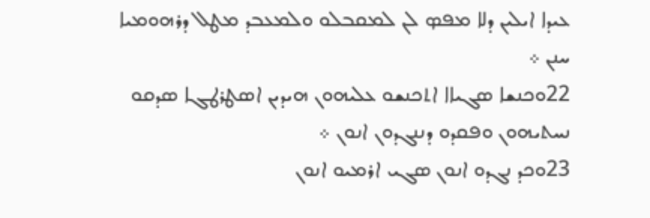ܥܝܕܐ ܐܝܠܝܢ ܕܠܐ ܡܦܤ ܠܢ ܠܡܩܒܠܘ ܘܠܡܥܒܕ ܡܛܠ ܕܪܗܘܡܝܐ ܚܢܢ ܀
22ܘܟܢܫܐ ܤܓܝܐܐ ܐܬܟܢܫܘ ܥܠܝܗܘܢ ܗܝܕܝܢ ܐܤܛܪܛܓܐ ܤܕܩܘ ܢܚܬܝܗܘܢ ܘܦܩܕܘ ܕܢܢܓܕܘܢ ܐܢܘܢ ܀
23ܘܟܕ ܢܓܕܘ ܐܢܘܢ ܤܓܝ ܐܪܡܝܘ ܐܢܘܢ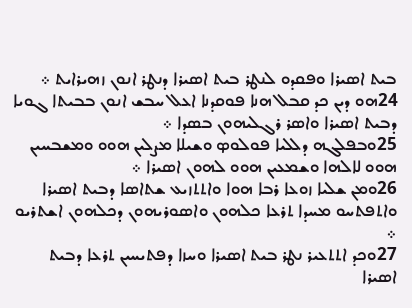ܒܝܬ ܐܤܝܪܐ ܘܦܩܕܘ ܠܢܛܪ ܒܝܬ ܐܤܝܪܐ ܕܢܛܪ ܐܢܘܢ ܙܗܝܪܐܝܬ ܀
24ܗܘ ܕܝܢ ܟܕ ܩܒܠ ܗܢܐ ܦܘܩܕܢܐ ܐܥܠ ܚܒܫ ܐܢܘܢ ܒܒܝܬܐ ܓܘܝܐ ܕܒܝܬ ܐܤܝܪܐ ܘܐܤܪ ܪܓܠܝܗܘܢ ܒܤܕܐ ܀
25ܘܒܦܠܓܗ ܕܠܠܝܐ ܦܘܠܘܤ ܘܫܝܠܐ ܡܨܠܝܢ ܗܘܘ ܘܡܫܒܚܝܢ ܗܘܘ ܠܐܠܗܐ ܘܫܡܥܝܢ ܗܘܘ ܠܗܘܢ ܐܤܝܪܐ ܀
26ܘܡܢ ܫܠܝܐ ܙܘܥܐ ܪܒܐ ܗܘܐ ܘܐܬܬܙܝܥ ܫܬܐܤܐ ܕܒܝܬ ܐܤܝܪܐ ܘܐܬܦܬܚܘ ܡܚܕܐ ܬܪܥܐ ܟܠܗܘܢ ܘܐܤܘܪܝܗܘܢ ܕܟܠܗܘܢ ܐܫܬܪܝܘ ܀
27ܘܟܕ ܐܬܬܥܝܪ ܢܛܪ ܒܝܬ ܐܤܝܪܐ ܘܚܙܐ ܕܦܬܝܚܝܢ ܬܪܥܐ ܕܒܝܬ ܐܤܝܪܐ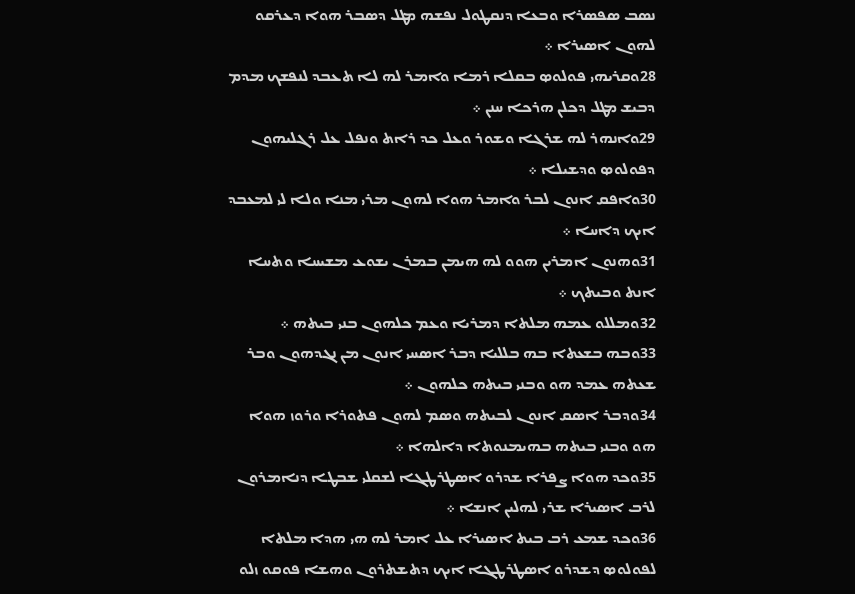ܢܤܒ ܤܦܤܪܐ ܘܒܥܐ ܕܢܩܛܘܠ ܢܦܫܗ ܡܛܠ ܕܤܒܪ ܗܘܐ ܕܥܪܩܘ ܠܗܘܢ ܐܤܝܪܐ ܀
28ܘܩܪܝܗܝ ܦܘܠܘܤ ܒܩܠܐ ܪܡܐ ܘܐܡܪ ܠܗ ܠܐ ܬܥܒܕ ܠܢܦܫܟ ܡܕܡ ܕܒܝܫ ܡܛܠ ܕܟܠܢ ܗܪܟܐ ܚܢܢ ܀
29ܘܐܢܗܪ ܠܗ ܫܪܓܐ ܘܫܘܪ ܘܥܠ ܟܕ ܪܐܬ ܘܢܦܠ ܥܠ ܪܓܠܝܗܘܢ ܕܦܘܠܘܤ ܘܕܫܝܠܐ ܀
30ܘܐܦܩ ܐܢܘܢ ܠܒܪ ܘܐܡܪ ܗܘܐ ܠܗܘܢ ܡܪܝ ܡܢܐ ܘܠܐ ܠܝ ܠܡܥܒܕ ܐܝܟ ܕܐܚܐ ܀
31ܘܗܢܘܢ ܐܡܪܝܢ ܗܘܘ ܠܗ ܗܝܡܢ ܒܡܪܢ ܝܫܘܥ ܡܫܝܚܐ ܘܬܚܐ ܐܢܬ ܘܒܝܬܟ ܀
32ܘܡܠܠܘ ܥܡܗ ܡܠܬܐ ܕܡܪܝܐ ܘܥܡ ܟܠܗܘܢ ܒܢܝ ܒܝܬܗ ܀
33ܘܒܗ ܒܫܥܬܐ ܒܗ ܒܠܠܝܐ ܕܒܪ ܐܤܚܝ ܐܢܘܢ ܡܢ ܢܓܕܗܘܢ ܘܒܪ ܫܥܬܗ ܥܡܕ ܗܘ ܘܒܢܝ ܒܝܬܗ ܟܠܗܘܢ ܀
34ܘܕܒܪ ܐܤܩ ܐܢܘܢ ܠܒܝܬܗ ܘܤܡ ܠܗܘܢ ܦܬܘܪܐ ܘܪܘܙ ܗܘܐ ܗܘ ܘܒܢܝ ܒܝܬܗ ܒܗܝܡܢܘܬܐ ܕܐܠܗܐ ܀
35ܘܟܕ ܗܘܐ ܨܦܪܐ ܫܕܪܘ ܐܤܛܪܛܓܐ ܠܫܩܠܝ ܫܒܛܐ ܕܢܐܡܪܘܢ ܠܪܒ ܐܤܝܪܐ ܫܪܝ ܠܗܠܝܢ ܐܢܫܐ ܀
36ܘܟܕ ܫܡܥ ܪܒ ܒܝܬ ܐܤܝܪܐ ܥܠ ܐܡܪ ܠܗ ܗܝ ܗܕܐ ܡܠܬܐ ܠܦܘܠܘܤ ܕܫܕܪܘ ܐܤܛܪܛܓܐ ܐܝܟ ܕܬܫܬܪܘܢ ܘܗܫܐ ܦܘܩܘ ܙܠܘ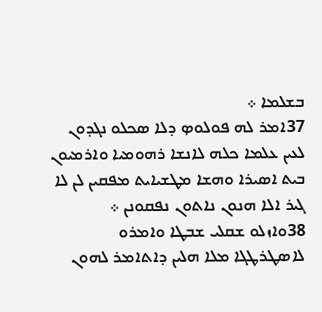ܒܫܠܡܐ ܀
37ܐܡܪ ܠܗ ܦܘܠܘܤ ܕܠܐ ܤܟܠܘ ܢܓܕܘܢ ܠܥܝܢ ܥܠܡܐ ܟܠܗ ܠܐܢܫܐ ܪܗܘܡܝܐ ܘܐܪܡܝܘܢ ܒܝܬ ܐܤܝܪܐ ܘܗܫܐ ܡܛܫܝܐܝܬ ܡܦܩܝܢ ܠܢ ܠܐ ܓܝܪ ܐܠܐ ܗܢܘܢ ܢܐܬܘܢ ܢܦܩܘܢܢ ܀
38ܘܐܙܠܘ ܫܩܠܝ ܫܒܛܐ ܘܐܡܪܘ ܠܐܤܛܪܛܓܐ ܡܠܐ ܗܠܝܢ ܕܐܬܐܡܪ ܠܗܘܢ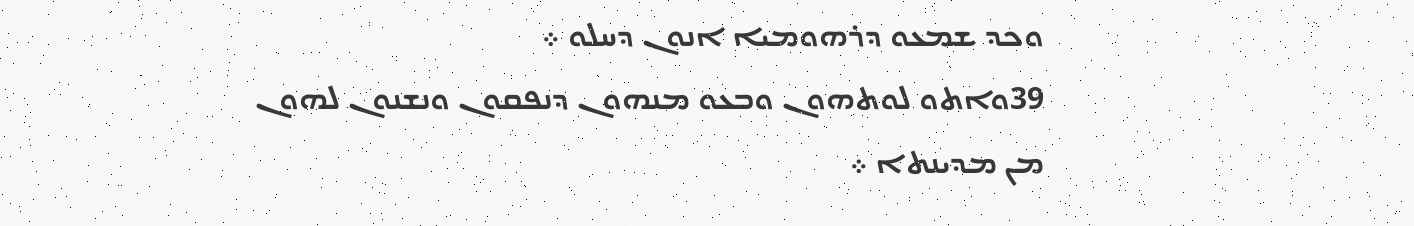ܘܟܕ ܫܡܥܘ ܕܪܗܘܡܝܐ ܐܢܘܢ ܕܚܠܘ ܀
39ܘܐܬܘ ܠܘܬܗܘܢ ܘܒܥܘ ܡܢܗܘܢ ܕܢܦܩܘܢ ܘܢܫܢܘܢ ܠܗܘܢ ܡܢ ܡܕܝܢܬܐ ܀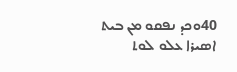40ܘܟܕ ܢܦܩܘ ܡܢ ܒܝܬ ܐܤܝܪܐ ܥܠܘ ܠܘܬ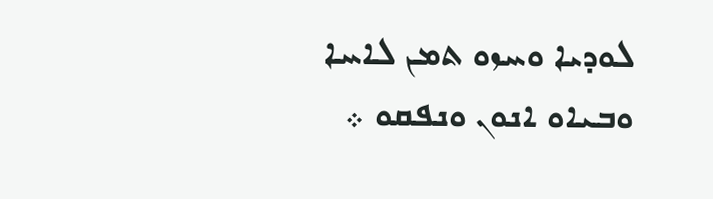ܠܘܕܝܐ ܘܚܙܘ ܬܡܢ ܠܐܚܐ ܘܒܝܐܘ ܐܢܘܢ ܘܢܦܩܘ ܀